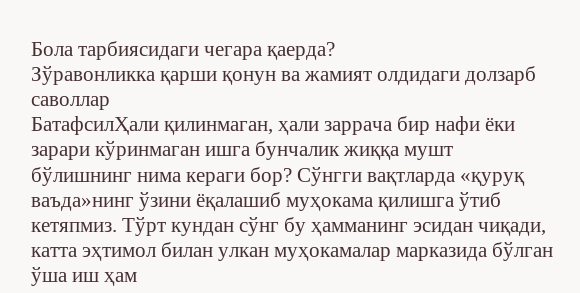Бола тарбиясидаги чегара қаерда?
Зўравонликка қарши қонун ва жамият олдидаги долзарб саволлар
БатафсилҲали қилинмаган, ҳали заррача бир нафи ёки зарари кўринмаган ишга бунчалик жиққа мушт бўлишнинг нима кераги бор? Сўнгги вақтларда «қуруқ ваъда»нинг ўзини ёқалашиб муҳокама қилишга ўтиб кетяпмиз. Тўрт кундан сўнг бу ҳамманинг эсидан чиқади, катта эҳтимол билан улкан муҳокамалар марказида бўлган ўша иш ҳам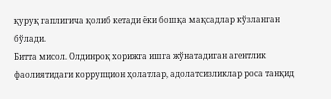қуруқ гаплигича қолиб кетади ёки бошқа мақсадлар кўзланган бўлади.
Битта мисол. Олдинроқ хорижга ишга жўнатадиган агентлик фаолиятидаги коррупцион ҳолатлар, адолатсизликлар роса танқид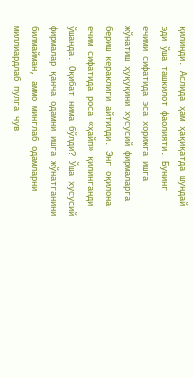қилинди. Аслида ҳам ҳақиқатда шундай эди ўша ташкилот фаолияти. Бунинг ечими сифатида эса хорижга ишга жўнатиш ҳуқуқини хусусий фирмаларга бериш кераклиги айтилди. Энг оқилона ечим сифатида роса «ҳайп» қилинганди ўшанда. Оқибат нима бўлди? Ўша хусусий фирмалар қанча одамни ишга жўнатганини билмайман, аммо минглаб одамларни миллиардлаб пулга чув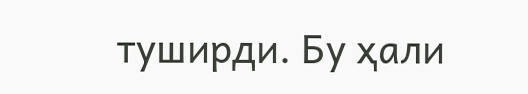туширди. Бу ҳали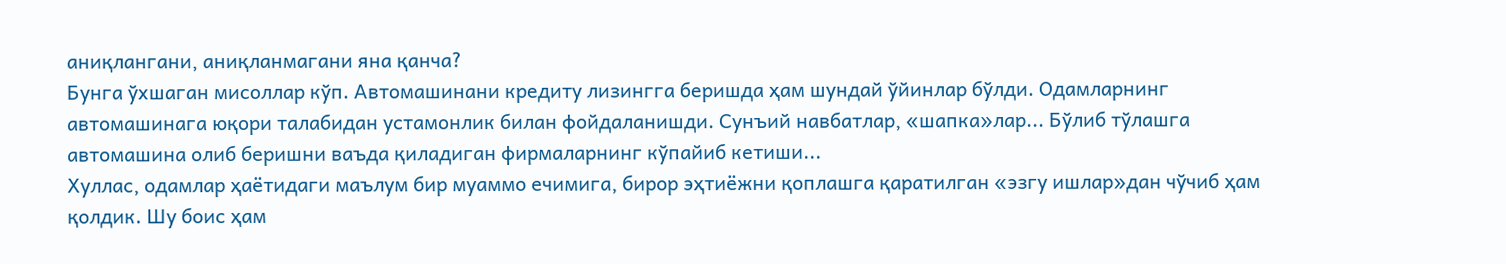аниқлангани, аниқланмагани яна қанча?
Бунга ўхшаган мисоллар кўп. Автомашинани кредиту лизингга беришда ҳам шундай ўйинлар бўлди. Одамларнинг автомашинага юқори талабидан устамонлик билан фойдаланишди. Сунъий навбатлар, «шапка»лар... Бўлиб тўлашга автомашина олиб беришни ваъда қиладиган фирмаларнинг кўпайиб кетиши...
Хуллас, одамлар ҳаётидаги маълум бир муаммо ечимига, бирор эҳтиёжни қоплашга қаратилган «эзгу ишлар»дан чўчиб ҳам қолдик. Шу боис ҳам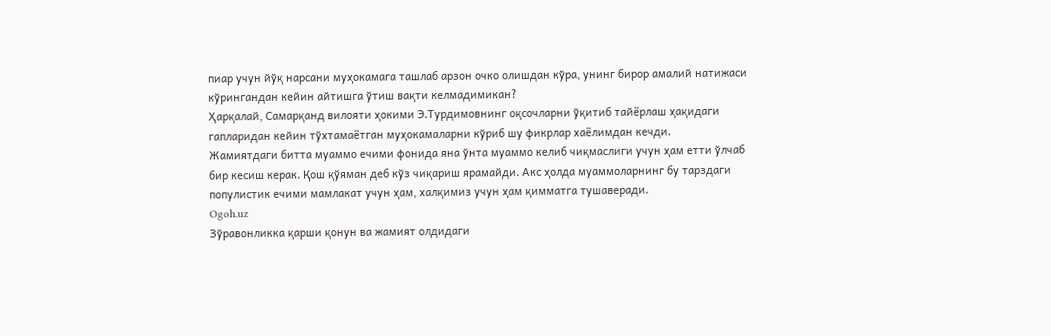пиар учун йўқ нарсани муҳокамага ташлаб арзон очко олишдан кўра, унинг бирор амалий натижаси кўрингандан кейин айтишга ўтиш вақти келмадимикан?
Ҳарқалай, Самарқанд вилояти ҳокими Э.Турдимовнинг оқсочларни ўқитиб тайёрлаш ҳақидаги гапларидан кейин тўхтамаётган муҳокамаларни кўриб шу фикрлар хаёлимдан кечди.
Жамиятдаги битта муаммо ечими фонида яна ўнта муаммо келиб чиқмаслиги учун ҳам етти ўлчаб бир кесиш керак. Қош қўяман деб кўз чиқариш ярамайди. Акс ҳолда муаммоларнинг бу тарздаги популистик ечими мамлакат учун ҳам, халқимиз учун ҳам қимматга тушаверади.
Ogoh.uz
Зўравонликка қарши қонун ва жамият олдидаги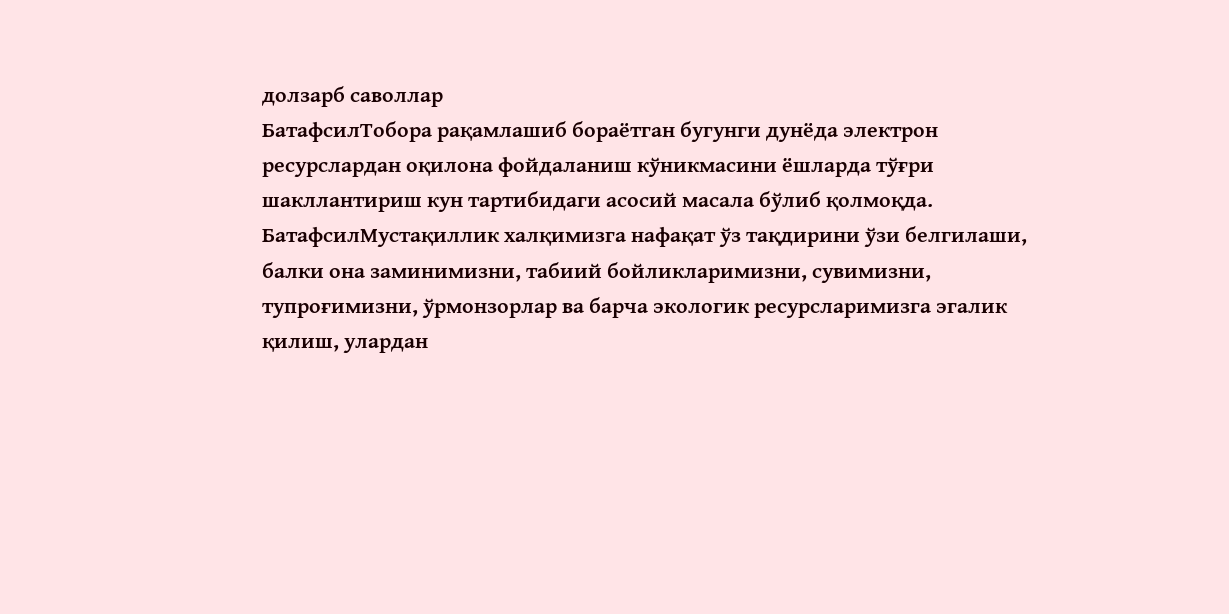долзарб саволлар
БатафсилТобора рақамлашиб бораётган бугунги дунёда электрон ресурслардан оқилона фойдаланиш кўникмасини ёшларда тўғри шакллантириш кун тартибидаги асосий масала бўлиб қолмоқда.
БатафсилМустақиллик халқимизга нафақат ўз тақдирини ўзи белгилаши, балки она заминимизни, табиий бойликларимизни, сувимизни, тупроғимизни, ўрмонзорлар ва барча экологик ресурсларимизга эгалик қилиш, улардан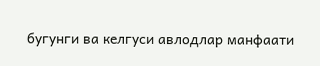бугунги ва келгуси авлодлар манфаати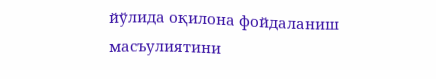йўлида оқилона фойдаланиш масъулиятини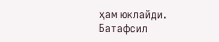ҳам юклайди.
Батафсил